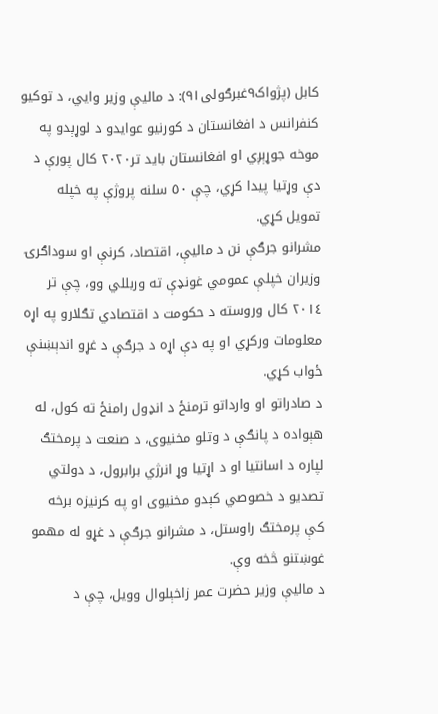کابل (پژواک٩غبرګولى٩١): د ماليې وزير وايي، د توکيو کنفرانس د افغانستان د کورنيو عوايدو د لوړېدو په موخه جوړېږي او افغانستان بايد تر٢٠٢٠ کال پورې د دې وړتيا پيدا کړي، چې ٥٠ سلنه پروژې په خپله تمويل کړي.
مشرانو جرګې نن د ماليې، اقتصاد، کرنې او سوداګرۍ وزيران خپلې عمومي غونډې ته وربللي وو، چې تر ٢٠١٤ کال وروسته د حکومت د اقتصادي تګلارو په اړه معلومات ورکړي او په دې اړه د جرګې د غړو اندېښنې ځواب کړي.
د صادراتو او وارداتو ترمنځ د انډول رامنځ ته کول، له هېواده د پانګې د وتلو مخنيوى، د صنعت د پرمختګ لپاره د اسانتيا او د اړتيا وړ انرژي برابرول، د دولتي تصديو د خصوصي کېدو مخنيوى او په کرنيزه برخه کې پرمختګ راوستل، د مشرانو جرګې د غړو له مهمو غوښتنو څخه وې.
د ماليې وزير حضرت عمر زاخېلوال وويل، چې د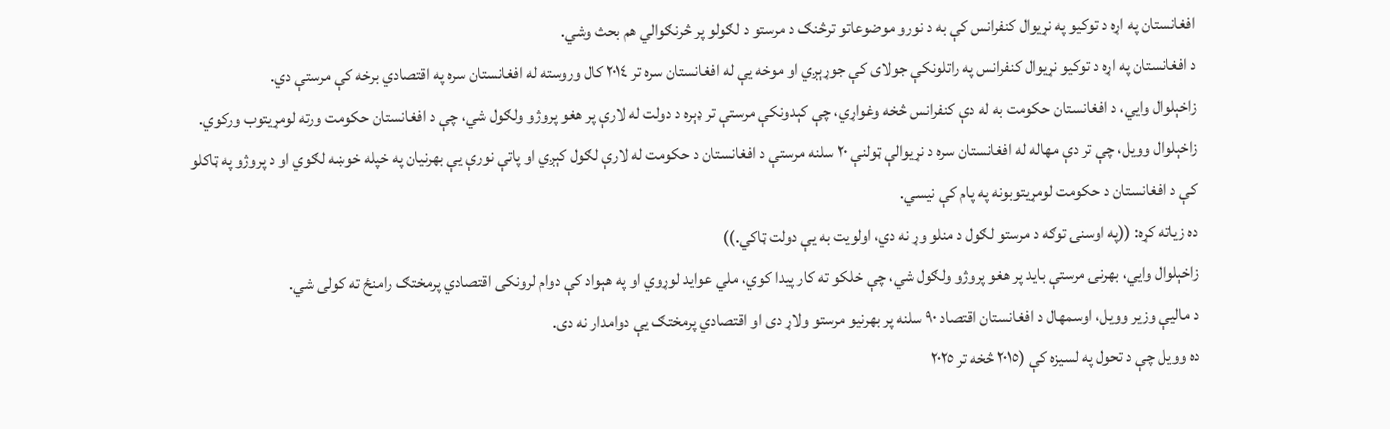افغانستان په اړه د توکيو په نړيوال کنفرانس کې به د نورو موضوعاتو ترڅنګ د مرستو د لګولو پر څرنګوالي هم بحث وشي.
د افغانستان په اړه د توکيو نړيوال کنفرانس په راتلونکې جولاى کې جوړېږي او موخه يې له افغانستان سره تر ٢٠١٤ کال وروسته له افغانستان سره په اقتصادي برخه کې مرستې دي.
زاخېلوال وايي، د افغانستان حکومت به له دې کنفرانس څخه وغواړي، چې کېدونکې مرستې تر ډېره د دولت له لارې پر هغو پروژو ولګول شي، چې د افغانستان حکومت ورته لومړيتوب ورکوي.
زاخېلوال وويل، چې تر دې مهاله له افغانستان سره د نړيوالې ټولنې ٢٠ سلنه مرستې د افغانستان د حکومت له لارې لګول کېږي او پاتې نورې يې بهرنيان په خپله خوښه لګوي او د پروژو په ټاکلو کې د افغانستان د حکومت لومړيتوبونه په پام کې نيسي.
ده زياته کړه: ((په اوسنۍ توګه د مرستو لګول د منلو وړ نه دي، اولويت به يې دولت ټاکي.))
زاخېلوال وايي، بهرنۍ مرستې بايد پر هغو پروژو ولګول شي، چې خلکو ته کار پيدا کوي، ملي عوايد لوړوي او په هېواد کې دوام لرونکى اقتصادي پرمختګ رامنځ ته کولى شي.
د ماليې وزير وويل، اوسمهال د افغانستان اقتصاد ٩٠ سلنه پر بهرنيو مرستو ولاړ دى او اقتصادي پرمختګ يې دوامدار نه دى.
ده وويل چې د تحول په لسيزه کې (٢٠١٥ څخه تر ٢٠٢٥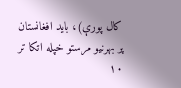کال پورې)، بايد افغانستان پر بهرنيو مرستو خپله اتکا تر ١٠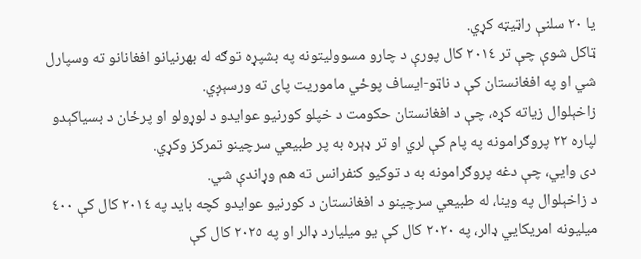يا ٢٠ سلنې راټيټه کړي.
ټاکل شوې چې تر ٢٠١٤ کال پورې د چارو مسووليتونه په بشپړه توګه له بهرنيانو افغانانو ته وسپارل شي او په افغانستان کې د ناټو-ايساف پوځي ماموريت پاى ته ورسېږي.
زاخېلوال زياته کړه، چې د افغانستان حکومت د خپلو کورنيو عوايدو د لوړولو او پرځان د بسياکېدو لپاره ٢٢ پروګرامونه په پام کې لري او تر ډېره به پر طبيعي سرچينو تمرکز وکړي.
دى وايي، چې دغه پروګرامونه به د توکيو کنفرانس ته هم وړاندې شي.
د زاخېلوال په وينا، له طبيعي سرچينو د افغانستان د کورنيو عوايدو کچه بايد په ٢٠١٤ کال کې ٤٠٠ ميليونه امريکايي ډالر، په ٢٠٢٠ کال کې يو ميليارد ډالر او په ٢٠٢٥ کال کې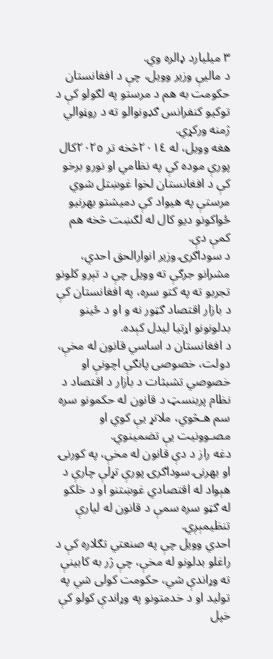٣ ميليارد ډالره وي.
د ماليې وزير وويل، چې د افغانستان حکومت به هم د مرستو په لګولو کې د توکيو کنفرانس ګډونوالو ته د روڼوالي ژمنه ورکړي.
هغه وويل، له ٢٠١٤څخه تر ٢٠٢٥کال پورې موده کې په نظامي او نورو برخو کې د افغانستان لخوا غوښتل شوي مرستې په هيواد کې دميشتو بهرنيو ځواکونو ديو کال له لګښت څخه هم کمې دې.
د سوداګرۍ وزير انوارالحق احدي، مشرانو جرګې ته وويل چې د تېرو کلونو تجربو ته په کتو سره، په افغانستان کې د بازار اقتصاد ګټور نه و او د ځينو بدلونونو اړتيا ليدل کېده.
د افغانستان د اساسي قانون له مخې، دولت، خصوصى پانګې اچونې او خصوصي تشبثات د بازار د اقتصاد د نظام پربنسټ د قانون له حكمونو سره سم هـڅوي، ملاتړ يې كوي او مصـوونيت يې تضمينوي.
دغه راز د دې قانون له مخې، په كورنۍ او بهرنۍ سوداګرۍ پورې تړلې چارې د هېواد له اقتصادي غوښتنو او د خلكو له ګټو سره سمې د قانون له ليارې تنظيمېږي.
احدي وويل چې په صنعتي تګلاره کې د راغلو بدلونو له مخې، چې ژر به کابينې ته وړاندې شي، حکومت کولى شي په توليد او د خدمتونو په وړاندې کولو کې خپل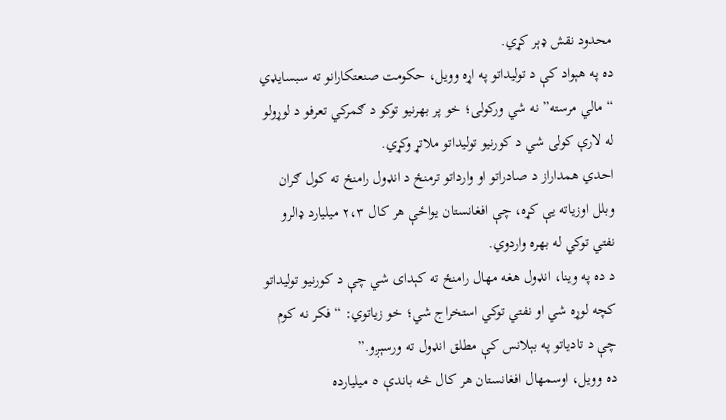محدود نقش ډېر کړي.
ده په هېواد کې د توليداتو په اړه وويل، حکومت صنعتکارانو ته سبسايډي “مالي مرسته” نه شي ورکولى؛ خو پر بهرنيو توکو د ګمرکي تعرفو د لوړولو له لارې کولى شي د کورنيو توليداتو ملاتړ وکړي.
احدي همداراز د صادراتو او وارداتو ترمنځ د انډول رامنځ ته کول ګران وبلل اوزياته يې کړه، چې افغانستان يواځې هر کال ٢،٣ ميليارد ډالرو نفتي توکي له بهره واردوي.
د ده په وينا، انډول هغه مهال رامنځ ته کېداى شي چې د کورنيو توليداتو کچه لوړه شي او نفتي توکي استخراج شي؛ خو زياتوي: “فکر نه کوم چې د تادياتو په بېلانس کې مطلق انډول ته ورسېږو.”
ده وويل، اوسمهال افغانستان هر کال څه باندې ٥ ميليارده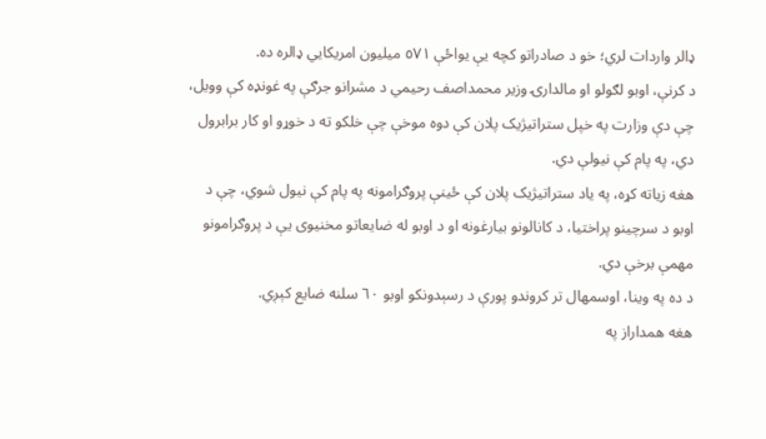ډالر واردات لري؛ خو د صادراتو کچه يې يواځې ٥٧١ ميليون امريکايي ډالره ده.
د کرنې، اوبو لګولو او مالدارۍ وزير محمداصف رحيمي د مشرانو جرګې په غونډه کې وويل، چې دې وزارت په خپل ستراتيژيک پلان کې دوه موخې چې خلکو ته د خوړو او کار برابرول دي، په پام کې نيولې دي.
هغه زياته کړه، په ياد ستراتيژيک پلان کې ځينې پروګرامونه په پام کې نيول شوي، چې د اوبو د سرچينو پراختيا، د کانالونو بيارغونه او د اوبو له ضايعاتو مخنيوى يې د پروګرامونو مهمې برخې دي.
د ده په وينا، اوسمهال تر کروندو پورې د رسېدونکو اوبو ٦٠ سلنه ضايع کېږي.
هغه همداراز په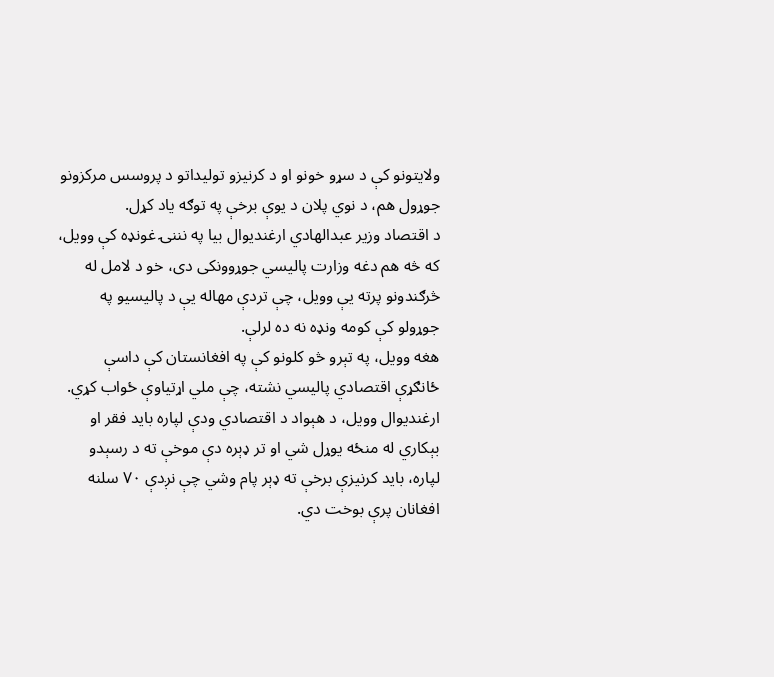ولايتونو کې د سړو خونو او د کرنيزو توليداتو د پروسس مرکزونو جوړول هم، د نوي پلان د يوې برخې په توګه ياد کړل.
د اقتصاد وزير عبدالهادي ارغنديوال بيا په نننۍ غونډه کې وويل، که څه هم دغه وزارت پاليسي جوړوونکى دى، خو د لامل له څرګندونو پرته يې وويل، چې تردې مهاله يې د پاليسيو په جوړولو کې کومه ونډه نه ده لرلې.
هغه وويل، په تېرو څو کلونو کې په افغانستان کې داسې ځانګړې اقتصادي پاليسي نشته، چې ملي اړتياوې ځواب کړي.
ارغنديوال وويل، د هېواد د اقتصادي ودې لپاره بايد فقر او بېکاري له منځه يوړل شي او تر ډېره دې موخې ته د رسېدو لپاره، بايد کرنيزې برخې ته ډېر پام وشي چې نږدې ٧٠ سلنه افغانان پرې بوخت دي.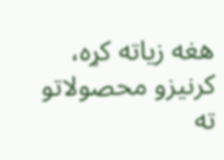هغه زياته کړه، کرنيزو محصولاتو ته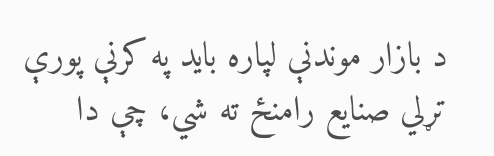د بازار موندنې لپاره بايد په کرنې پورې تړلي صنايع رامنځ ته شي، چې دا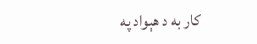کار به د هېواد په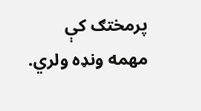پرمختګ کې مهمه ونډه ولري.